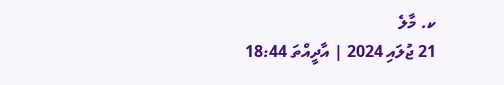ކ. މާލެ
21 ޖުލައި 2024 | އާދީއްތަ 18:44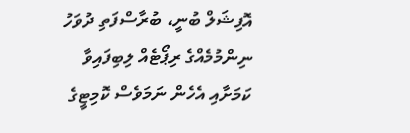އޮފިޝަލް ބުނީ، ބުރާސްފަތި ދުވަހު ނިންމުމެއްގެ ރިޕޯޓެއް ލިބިފައިވާ ކަމަށާއި އެހެން ނަމަވެސް ކޮމިޓީގެ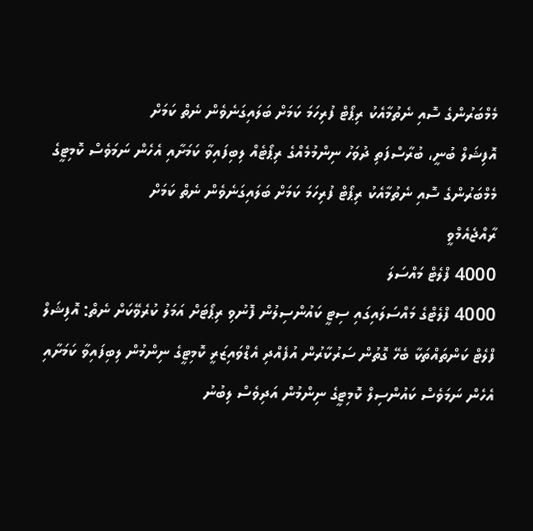މެމްބަރުންގެ ސޮއި ނެތުމާއެކު ރިޕޯޓް ފުރިހަމަ ކަމަށް ބަލައިގަނެވެން ނެތް ކަމަށް
އޮފިޝަލް ބުނީ، ބުރާސްފަތި ދުވަހު ނިންމުމެއްގެ ރިޕޯޓެއް ލިބިފައިވާ ކަމަށާއި އެހެން ނަމަވެސް ކޮމިޓީގެ މެމްބަރުންގެ ސޮއި ނެތުމާއެކު ރިޕޯޓް ފުރިހަމަ ކަމަށް ބަލައިގަނެވެން ނެތް ކަމަށް
ރާއްޖެއެމްވީ
4000 ފްލެޓް މައްސަލަ
4000 ފްލެޓްގެ މައްސަލައިގައި ސިޓީ ކައުންސިލުން ފޮނުވި ރިޕޯޓަށް އަމަލު ކުރެވޭކަށް ނެތް: އޮފިޝަލް
ފްލެޓް ކަންތައްތަކާ ބެހޭ ގޮތުން ސަރުކާރުން އުފެއްދި އެޑްވައިޒަރީ ކޮމިޓީގެ ނިންމުން ލިބިފައިވާ ކަމަށާއި އެހެން ނަމަވެސް ކައުންސިލް ކޮމިޓީގެ ނިންމުން އަދިވެސް ލިބުނު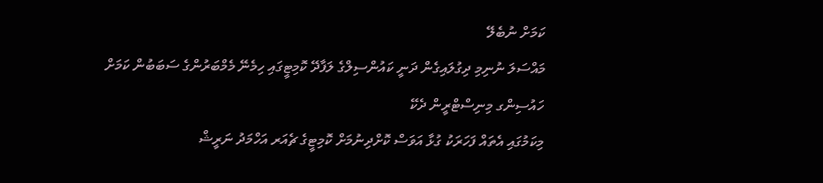ކަމަށް ނުބެލޭ
މައްސަލަ ނުނިމި ދިގުލައިގެން ދަނީ ކައުންސިލްގެ ލަފާދޭ ކޮމިޓީގައި ހިމެނޭ މެމްބަރުންގެ ސަބަބުން ކަމަށް ހައުސިންގ މިނިސްޓްރީން ދެކޭ
މިކަމުގައި އެތައް ފަހަރަކު ގުޅާ އަވަސް ކޮށްދިނުމަށް ކޮމިޓީގެ ޗެއަރ އަހްމަދު ނަރީޝް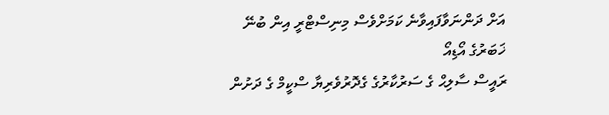އަށް ދަންނަވާފައިވާނެ ކަމަށްވެސް މިނިސްޓްރީ އިން ބުނޭ
ޚަބަރުގެ އޯޑިއޯ
ރައީސް ސާލިޙް ގެ ސަރުކާރުގެ ގެދޮރުވެރިޔާ ސްކީމް ގެ ދަށުން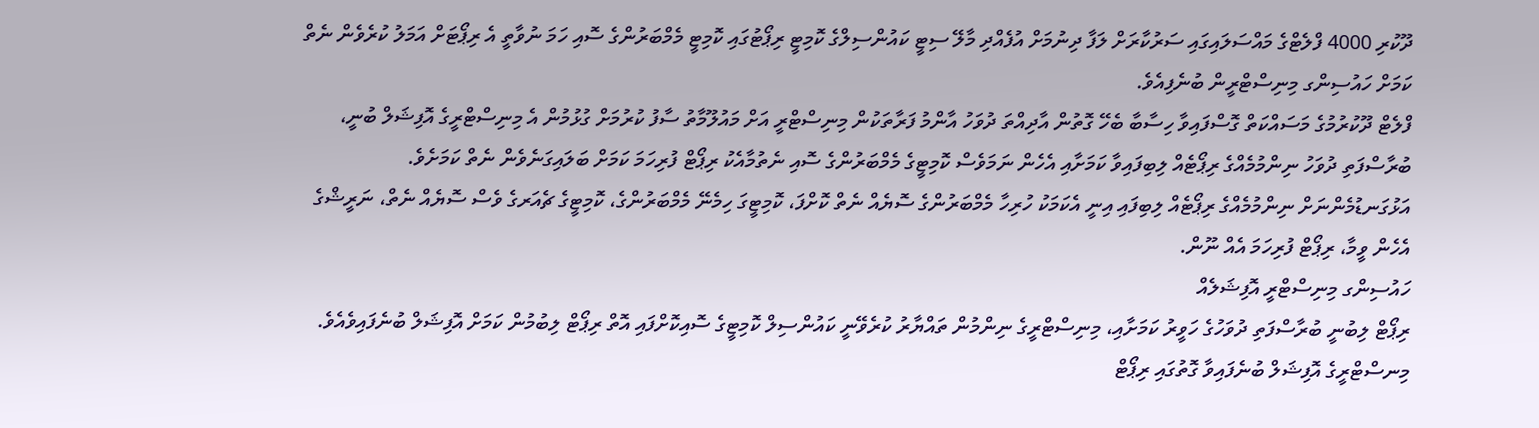ދޫކުރި 4000 ފްލެޓްގެ މައްސަލައިގައި ސަރުކާރަށް ލަފާ ދިނުމަށް އުފެއްދި މާލޭ ސިޓީ ކައުންސިލްގެ ކޮމިޓީ ރިޕޯޓުގައި ކޮމިޓީ މެމްބަރުންގެ ސޮއި ހަމަ ނުވާތީ އެ ރިޕޯޓަށް އަމަލު ކުރެވެން ނެތް ކަމަށް ހައުސިންގ މިނިސްޓްރީން ބުނެފިއެވެ.
ފްލެޓް ދޫކުރުމުގެ މަސައްކަތް ގޮސްފައިވާ ހިސާބާ ބެހޭ ގޮތުން އާދިއްތަ ދުވަހު އާންމު ފަރާތަކުން މިނިސްޓްރީ އަށް މައުލޫމާތު ސާފު ކުރުމަށް ގުޅުމުން އެ މިނިސްޓްރީގެ އޮފިޝަލް ބުނީ، ބުރާސްފަތި ދުވަހު ނިންމުމެއްގެ ރިޕޯޓެއް ލިބިފައިވާ ކަމަށާއި އެހެން ނަމަވެސް ކޮމިޓީގެ މެމްބަރުންގެ ސޮއި ނެތުމާއެކު ރިޕޯޓް ފުރިހަމަ ކަމަށް ބަލައިގަނެވެން ނެތް ކަމަށެވެ.
އަޅުގަނޑުމެންނަށް ނިންމުމެއްގެ ރިޕޯޓެއް ލިބިފައި އިނީ އެކަމަކު ހުރިހާ މެމްބަރުންގެ ސޮޔެއް ނެތް ކޮށްފަ، ކޮމިޓީގަ ހިމެނޭ މެމްބަރުންގެ، ކޮމިޓީގެ ޗެއަރގެ ވެސް ސޮޔެއް ނެތް، ނަރީޝްގެ އެހެން ވީމާ، ރިޕޯޓް ފުރިހަމަ އެއް ނޫން.
ހައުސިންގ މިނިސްޓްރީ އޮފިޝަލެއް
ރިޕޯޓް ލިބުނީ ބުރާސްފަތި ދުވަހުގެ ހަވީރު ކަމަށާއި، މިނިސްޓްރީގެ ނިންމުން ތައްޔާރު ކުރެވޭނީ ކައުންސިލް ކޮމިޓީގެ ސޮއިކޮށްފައި އޮތް ރިޕޯޓް ލިބުމުން ކަމަށް އޮފިޝަލް ބުނެފައިވެއެވެ.
މިނސްޓްރީގެ އޮފިޝަލް ބުނެފައިވާ ގޮތުގައި ރިޕޯޓް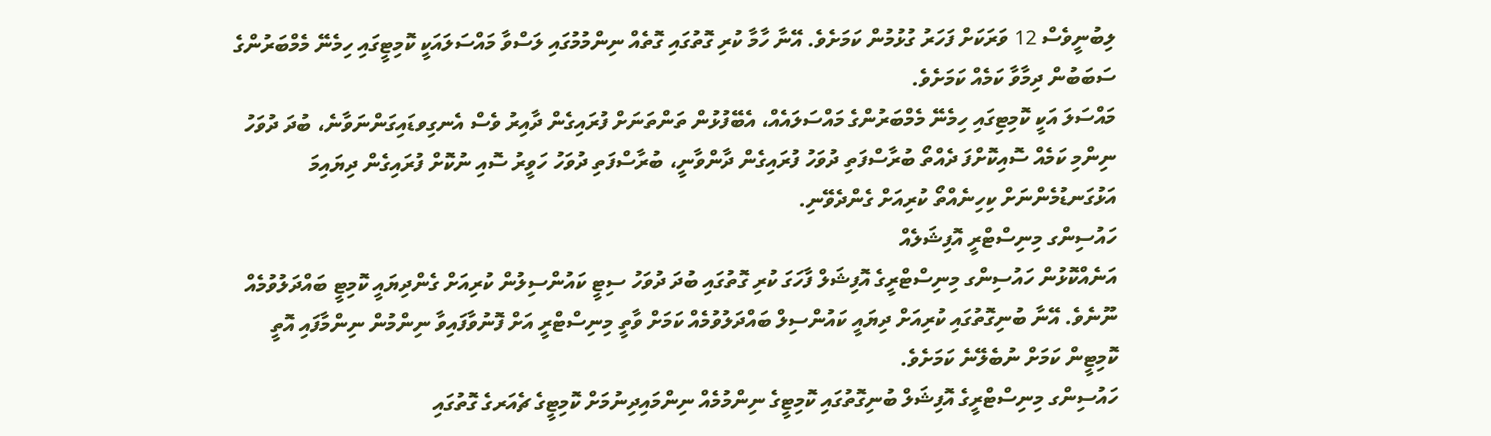ލިބުނީވެސް 12 ވަރަކަށް ފަހަރު ގުޅުމުން ކަމަށެވެ. އޭނާ ހާމާ ކުރި ގޮތުގައި ގޮތެއް ނިންމުމުގައި ލަސްވާ މައްސަލައަކީ ކޮމިޓީގައި ހިމެނޭ މެމްބަރުންގެ ސަބަބުން ދިމާވާ ކަމެއް ކަމަށެވެ.
މައްސަލަ އަކީ ކޮމިޓިގައި ހިމެނޭ މެމްބަރުންގެ މައްސަލައެއް، އެބޭފުޅުން ތަންތަނަށް ފުރައިގެން ދާއިރު ވެސް އެނގިވޑައިގަންނަވާނެ، ބުދަ ދުވަހު ނިންމި ކަމެއް ސޮއިކޮށްފަ ދެއްތޯ ބުރާސްފަތި ދުވަހު ފުރައިގެން ދާންވާނީ، ބުރާސްފަތި ދުވަހު ހަވީރު ސޮއި ނުކޮށް ފުރައިގެން ދިޔައިމަ އަޅުގަނޑުމެންނަށް ކިހިނެއްތޯ ކުރިއަށް ގެންދެވޭނި.
ހައުސިންގ މިނިސްޓްރީ އޮފިޝަލެއް
އަނެއްކޮޅުން ހައުސިންގ މިނިސްޓްރީގެ އޮފިޝަލް ފާހަގަ ކުރި ގޮތުގައި ބުދަ ދުވަހު ސިޓީ ކައުންސިލުން ކުރިއަށް ގެންދިޔައީ ކޮމިޓީ ބައްދަލުވުމެއް ނޫނެވެ. އޭނާ ބުނިގޮތުގައި ކުރިއަށް ދިޔައީ ކައުންސިލް ބައްދަލުވުމެއް ކަމަށް ވާތީ މިނިސްޓްރީ އަށް ފޮނުވާފައިވާ ނިންމުން ނިންމާފައި އޮތީ ކޮމިޓީން ކަމަށް ނުބެލޭނެ ކަމަށެވެ.
ހައުސިންގ މިނިސްޓްރީގެ އޮފިޝަލް ބުނިގޮތުގައި ކޮމިޓީގެ ނިންމުމެއް ނިންމައިދިނުމަށް ކޮމިޓީގެ ޗެއަރގެ ގޮތުގައި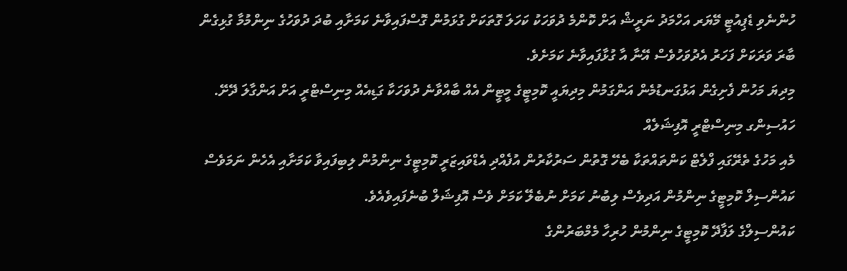ހުންނެވި ޑެޕިއުޓީ މޭޔަރ އަހްމަދު ނަރީޝް އަށް ކޮންމެ ދުވަހަކު ކަހަލަ ގޮތަކަށް ގުޅަމުން ގޮސްފައިވާނެ ކަމަށާއި ބުދަ ދުވަހުގެ ނިންމުމާ ގުޅިގެން ބާރަ ވަރަކަށް ފަހަރު އެދުވަހުވެސް އޭނާ އާ ގުޅާފައިވާނެ ކަމަށެވެ.
މިދިޔަ މަހުން ފެށިގެން އަޅުގަނޑުމެން އަންގަމުން މިދިޔައީ ކޮމިޓީގެ މީޓީން އެއް ބާއްވާނެ ދުވަހަކާ ގަޑިއެއް މިނިސްޓްރީ އަށް އަންގާލަ ދޭށޭ.
ހައުސިންގ މިނިސްޓްރީ އޮފިޝަލެއް
މެއި މަހުގެ ތެރޭގައި ފްލެޓް ކަންތައްތަކާ ބެހޭ ގޮތުން ސަރުކާރުން އުފެއްދި އެޑްވައިޒަރީ ކޮމިޓީގެ ނިންމުން ލިބިފައިވާ ކަމަށާއި އެހެން ނަމަވެސް ކައުންސިލް ކޮމިޓީގެ ނިންމުން އަދިވެސް ލިބުނު ކަމަށް ނުބެލޭ ކަމަށް ވެސް އޮފިޝަލް ބުނެފައިވެއެވެ.
ކައުންސިލްގެ ލަފާދޭ ކޮމިޓީގެ ނިންމުން ހުރިހާ މެމްބަރުންގެ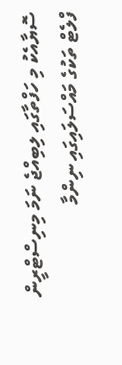ސޮޔާއެކު މި ހަފްތާގައި ލިބިއްޖެ ނަމަ މިނިސްޓްރީން ފްލެޓް ތަކުގެ މައްސަލައިގައި ނިންމާ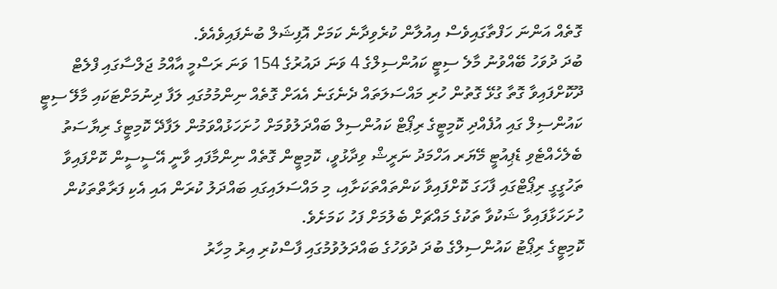ގޮތެއް އަންނަ ހަފްތާގައިވެސް އިއުލާން ކުރެވިދާނެ ކަމަށް އޮފިޝަލް ބުނެފައިވެއެވެ.
ބުދަ ދުވަހު ބޭއްވުނު މާލެ ސިޓީ ކައުންސިލްގެ 4 ވަނަ ދައުރުގެ 154 ވަނަ ރަސްމީ އާއްމު ޖަލްސާގައި ފްލެޓް ދޫކޮށްފައިވާ ގޮތާ ގުޅޭ ގޮތުން ހުރި މައްސަލަތައް ދެނެގަނެ އެއަށް ގޮތެއް ނިންމުމުގައި ލަފާ ދިނުމަށްޓަކައި މާލޭ ސިޓީ ކައުންސިލް ގައި އުފެއްދި ކޮމިޓީގެ ރިޕޯޓް ކައުންސިލް ބައްދަލުވުމަށް ހުށަހަޅުއްވަމުން ލަފާދޭ ކޮމިޓީގެ ރިޔާސަތު ބެލެހެއްޓެވި ޑެޕިއުޓީ މޭޔަރ އަހްމަދު ނަރީޝް ވިދާޅުވީ، ކޮމިޓީން ގޮތެއް ނިންމާފައި ވާނީ އޭސީސީން ކޮށްފައިވާ ތަހުގީގީ ރިޕޯޓްގައި ފާހަގަ ކޮށްފައިވާ ކަންތައްތަކަށާއި، މި މައްސަލައިގައި ބައްދަލު ކުރަން އައި އެކި ފަރާތްތަކުން ހުށަހަޅާފައިވާ ޝަކުވާ ތަކުގެ މައްޗަށް ބެލުމަށް ފަހު ކަމަށެވެ.
ކޮމިޓީގެ ރިޕޯޓު ކައުންސިލްގެ ބުދަ ދުވަހުގެ ބައްދަލުވުމުގައި ފާސްކުރި އިރު މިހާރު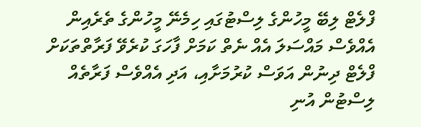ފްލެޓް ލިބޭ މީހުންގެ ލިސްޓުގައި ހިމެނޭ މީހުންގެ ތެރެއިން އެއްވެސް މައްސަލަ އެއް ނެތް ކަމަށް ފާހަގަ ކުރެވޭ ފަރާތްތަކަށް ފްލެޓް ދިނުން އަވަސް ކުރުމަށާއި، އަދި އެއްވެސް ފަރާތެއް ލިސްޓުން އުނި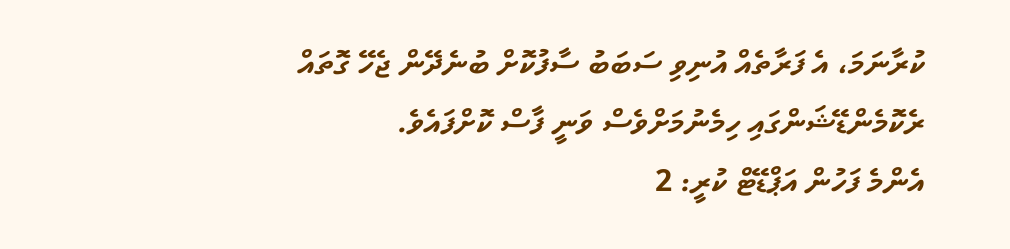ކުރާނަމަ، އެ ފަރާތެއް އުނިވި ސަބަބު ސާފުކޮށް ބުނެދޭން ޖެހޭ ގޮތައް ރެކޮމެންޑޭޝަންގައި ހިމެނުމަށްވެސް ވަނީ ފާސް ކޮށްފައެވެ.
އެންމެ ފަހުން އަޕްޑޭޓް ކުރީ: 2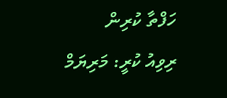ހަފްތާ ކުރިން
ރިވިއު ކުރީ: މަރިޔަމް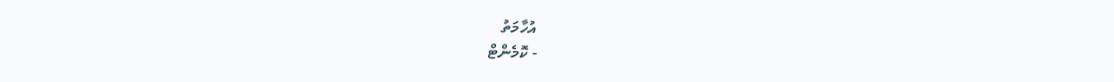އުހާމަތު
- ކޮމެންޓް